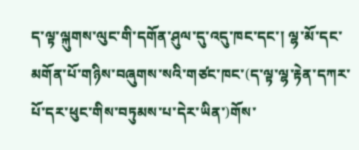ད་ལྟ་ལྐུགས་ལུང་གི་དགོན་ཤུལ་དུ་འདུ་ཁང་དང་། ལྷ་མོ་དང་མགོན་པོ་གཉིས་བཞུགས་སའི་གཙང་ཁང་(ད་ལྟ་ལྷ་རྟེན་དཀར་པོ་དར་ཕུང་གིས་བཏུམས་པ་དེར་ཡིན་)གོས་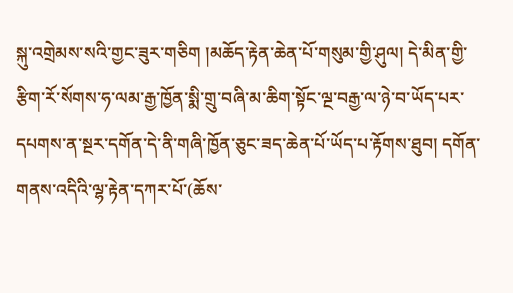སྐུ་འགྲེམས་སའི་གྱང་ཟུར་གཅིག །མཆོད་རྟེན་ཆེན་པོ་གསུམ་གྱི་ཤུལ། དེ་མིན་གྱི་རྩིག་རོ་སོགས་ཧ་ལམ་རྒྱ་ཁྱོན་སྨི་གྲུ་བཞི་མ་ཆིག་སྟོང་ལྔ་བརྒྱ་ལ་ཉེ་བ་ཡོད་པར་དཔགས་ན་སྔར་དགོན་དེ་ནི་གཞི་ཁྱོན་ཅུང་ཟད་ཆེན་པོ་ཡོད་པ་རྟོགས་ཐུབ། དགོན་གནས་འདིའི་ལྷ་རྟེན་དཀར་པོ་(ཆོས་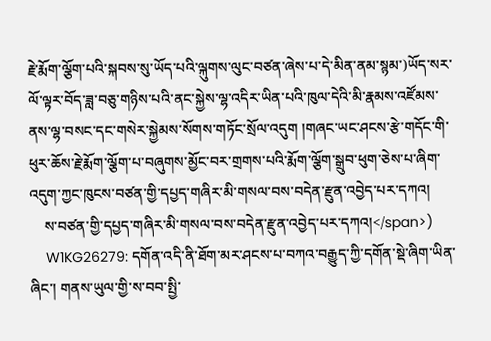རྗེ་རྨོག་ལྕོག་པའི་སྐབས་སུ་ཡོད་པའི་ལྐུགས་ལུང་བཙན་ཞེས་པ་དེ་མིན་ནམ་སྙམ་)ཡོད་སར་ལོ་ལྟར་བོད་ཟླ་བཅུ་གཉིས་པའི་ནང་སྐྱེས་ལྷ་འདིར་ཡིན་པའི་ཁུལ་དེའི་མི་རྣམས་འཛོམས་ནས་ལྷ་བསང་དང་གསེར་སྐྱེམས་སོགས་གཏོང་སྲོལ་འདུག །གཞང་ཡང་ཤངས་རྩེ་གདོང་གི་ཕུར་ཆོས་རྗེ་རྨོག་ལྕོག་པ་བཞུགས་མྱོང་བར་གྲགས་པའི་རྨོག་ལྕོག་སྒྲུབ་ཕུག་ཅེས་པ་ཞིག་འདུག་ཀྱང་ཁུངས་བཙན་གྱི་དཔྱད་གཞིར་མི་གསལ་བས་བདེན་རྫུན་འབྱེད་པར་དཀའ།
    ས་བཙན་གྱི་དཔྱད་གཞིར་མི་གསལ་བས་བདེན་རྫུན་འབྱེད་པར་དཀའ།</span>)
    W1KG26279: དགོན་འདི་ནི་ཐོག་མར་ཤངས་པ་བཀའ་བརྒྱུད་ཀྱི་དགོན་སྡེ་ཞིག་ཡིན་ཞིང་། གནས་ཡུལ་གྱི་ས་བབ་སྤྱི་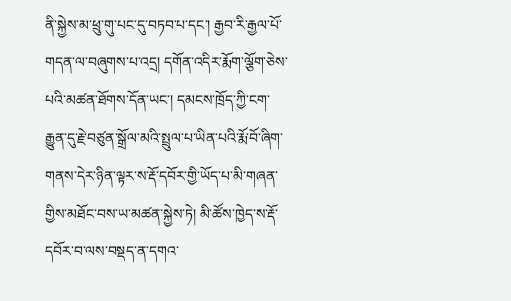ནི་སྐྱེས་མ་ཕྲུ་གུ་པང་དུ་བཏབ་པ་དང་། རྒྱབ་རི་རྒྱལ་པོ་གདན་ལ་བཞུགས་པ་འདྲ། དགོན་འདིར་རྨོག་ལྕོག་ཅེས་པའི་མཚན་ཐོགས་དོན་ཡང་། དམངས་ཁྲོད་ཀྱི་ངག་རྒྱུན་དུ་རྗེ་བཙུན་སྒྲོལ་མའི་སྤྲུལ་པ་ཡིན་པའི་རྨོ་བོ་ཞིག་གནས་དེར་ཉིན་ལྟར་ས་རྡོ་དབོར་གྱི་ཡོད་པ་མི་གཞན་གྱིས་མཐོང་བས་ཡ་མཚན་སྐྱེས་ཏེ། མི་ཚོས་ཁྱེད་ས་རྡོ་དབོར་བ་ལས་བསྡད་ན་དགའ་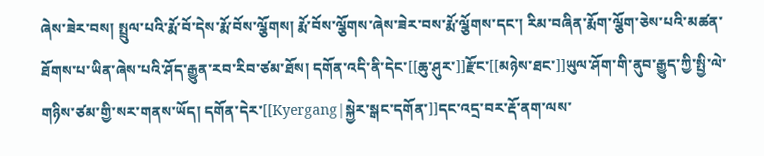ཞེས་ཟེར་བས། སྤྲུལ་པའི་རྨོ་བོ་དེས་རྨོ་བོས་ལྕོགས། རྨོ་བོས་ལྕོགས་ཞེས་ཟེར་བས་རྨོ་ལྕོགས་དང་། རིམ་བཞིན་རྨོག་ལྕོག་ཅེས་པའི་མཚན་ཐོགས་པ་ཡིན་ཞེས་པའི་ཤོད་རྒྱུན་རབ་རིབ་ཙམ་ཐོས། དགོན་འདི་ནི་དེང་[[ཆུ་ཤུར་]]རྫོང་[[མཉེས་ཐང་]]ཡུལ་ཤོག་གི་ནུབ་རྒྱུད་ཀྱི་སྤྱི་ལེ་གཉིས་ཙམ་གྱི་སར་གནས་ཡོད། དགོན་དེར་[[Kyergang|སྐྱེར་སྒང་དགོན་]]དང་འདྲ་བར་རྡོ་ནག་ལས་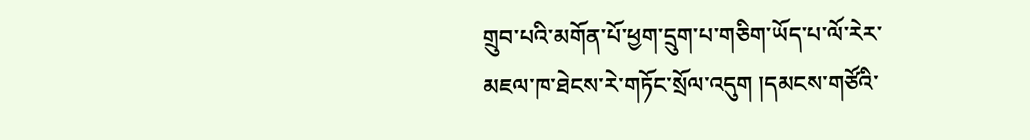གྲུབ་པའི་མགོན་པོ་ཕྱག་དྲུག་པ་གཅིག་ཡོད་པ་ལོ་རེར་མཇལ་ཁ་ཐེངས་རེ་གཏོང་སྲོལ་འདུག །དམངས་གཙོའི་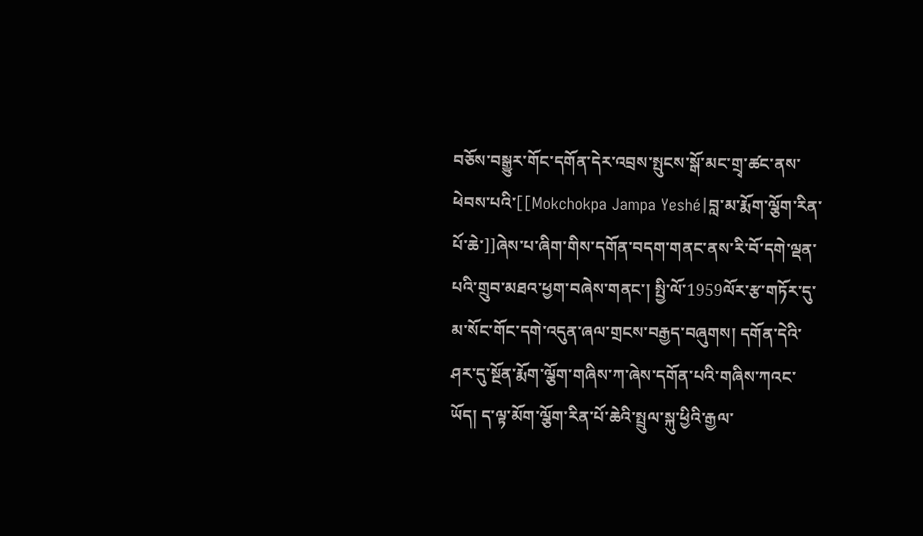བཅོས་བསྒྱུར་གོང་དགོན་དེར་འབྲས་སྤུངས་སྒོ་མང་གྲྭ་ཚང་ནས་ཕེབས་པའི་[[Mokchokpa Jampa Yeshé|བླ་མ་རྨོག་ལྕོག་རིན་པོ་ཆེ་]]ཞེས་པ་ཞིག་གིས་དགོན་བདག་གནང་ནས་རི་བོ་དགེ་ལྡན་པའི་གྲུབ་མཐའ་ཕྱག་བཞེས་གནང་། སྤྱི་ལོ་1959ལོར་རྩ་གཏོར་དུ་མ་སོང་གོང་དགེ་འདུན་ཞལ་གྲངས་བརྒྱད་བཞུགས། དགོན་དེའི་ཤར་དུ་སྔོན་རྨོག་ལྕོག་གཞིས་ཀ་ཞེས་དགོན་པའི་གཞིས་ཀའང་ཡོད། ད་ལྟ་མོག་ལྕོག་རིན་པོ་ཆེའི་སྤྲུལ་སྐུ་ཕྱིའི་རྒྱལ་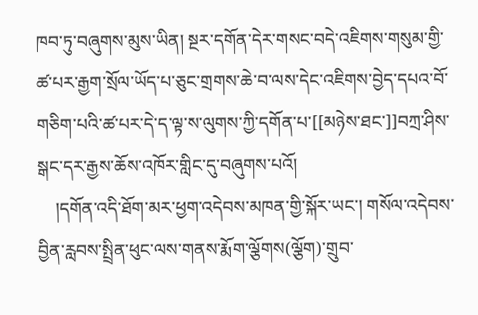ཁབ་ཏུ་བཞུགས་མུས་ཡིན། སྔར་དགོན་དེར་གསང་བདེ་འཇིགས་གསུམ་གྱི་ཚ་པར་རྒྱག་སྲོལ་ཡོད་པ་ཅུང་གྲགས་ཆེ་བ་ལས་དེང་འཇིགས་བྱེད་དཔའ་བོ་གཅིག་པའི་ཚ་པར་དེ་ད་ལྟ་ས་ལུགས་ཀྱི་དགོན་པ་[[མཉེས་ཐང་]]བཀྲ་ཤིས་སྒང་དར་རྒྱས་ཆོས་འཁོར་གླིང་དུ་བཞུགས་པའོ།
    །དགོན་འདི་ཐོག་མར་ཕྱག་འདེབས་མཁན་གྱི་སྐོར་ཡང་། གསོལ་འདེབས་བྱིན་རླབས་སྤྲིན་ཕུང་ལས་གནས་རྨོག་ལྕོགས(ལྕོག)་གྲུབ་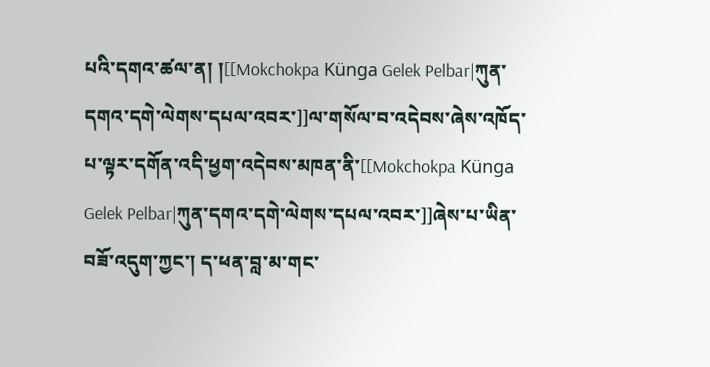པའི་དགའ་ཚལ་ན། །[[Mokchokpa Künga Gelek Pelbar|ཀུན་དགའ་དགེ་ལེགས་དཔལ་འབར་]]ལ་གསོལ་བ་འདེབས་ཞེས་འཁོད་པ་ལྟར་དགོན་འདི་ཕྱག་འདེབས་མཁན་ནི་[[Mokchokpa Künga Gelek Pelbar|ཀུན་དགའ་དགེ་ལེགས་དཔལ་འབར་]]ཞེས་པ་ཡིན་བཟོ་འདུག་ཀྱང་། ད་ཕན་བླ་མ་གང་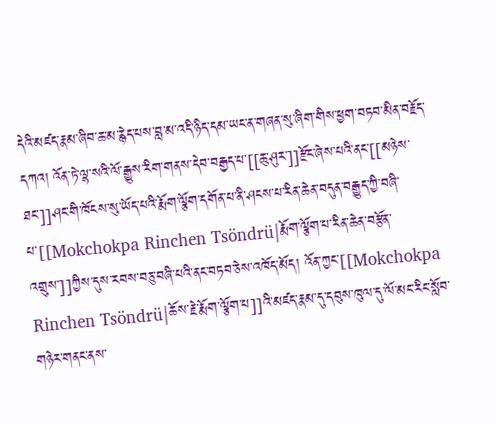དེའི་མཛད་རྣམ་ཞིབ་ཆ་མ་རྙེད་པས་བླ་མ་འདི་ཉིད་དམ་ཡང་ན་གཞན་སུ་ཞིག་གིས་ཕྱག་བཏབ་མིན་བརྗོད་དཀའ། འོན་ཏེ་ལྷ་སའི་ལོ་རྒྱུས་རིག་གནས་དེབ་བརྒྱད་པ་[[ཆུ་ཤུར་]]རྫོང་ཞེས་པའི་ནང་[[མཉེས་ཐང་]]ཤང་གི་ཁོངས་སུ་ཡོད་པའི་རྨོག་ལྕོག་དགོན་པ་ནི་ཤངས་པ་རིན་ཆེན་བདུན་བརྒྱུད་ཀྱི་བཞི་པ་[[Mokchokpa Rinchen Tsöndrü|རྨོག་ལྕོག་པ་རིན་ཆེན་བརྩོན་འགྲུས་]]ཀྱིས་དུས་རབས་བཅུ་བཞི་པའི་ནང་བཏབ་ཅེས་འཁོད་མོད། འོན་ཀྱང་[[Mokchokpa Rinchen Tsöndrü|ཆོས་རྗེ་རྨོག་ལྕོག་པ]]འི་མཛད་རྣམ་དུ་དབུས་ཁུལ་དུ་ལོ་མང་རིང་སློབ་གཉེར་གནང་ནས་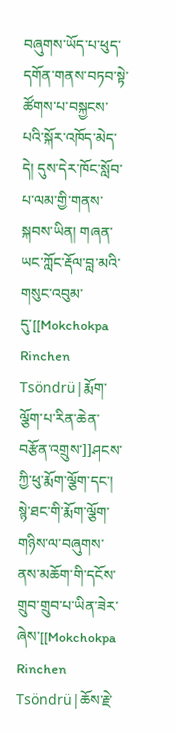བཞུགས་ཡོད་པ་ཕུད་དགོན་གནས་བཏབ་སྟེ་ཚོགས་པ་བསྐྱངས་པའི་སྐོར་འཁོད་མེད་དེ། དུས་དེར་ཁོང་སློབ་པ་ལམ་གྱི་གནས་སྐབས་ཡིན། གཞན་ཡང་ཀློང་རྡོལ་བླ་མའི་གསུང་འབུམ་དུ་[[Mokchokpa Rinchen Tsöndrü|རྨོག་ལྕོག་པ་རིན་ཆེན་བརྩོན་འགྲུས་]]ཤངས་ཀྱི་ཕུ་རྨོག་ལྕོག་དང་། སྙེ་ཐང་གི་རྨོག་ལྕོག་གཉིས་ལ་བཞུགས་ནས་མཆོག་གི་དངོས་གྲུབ་གྲུབ་པ་ཡིན་ཟེར་ཞེས་[[Mokchokpa Rinchen Tsöndrü|ཆོས་རྗེ་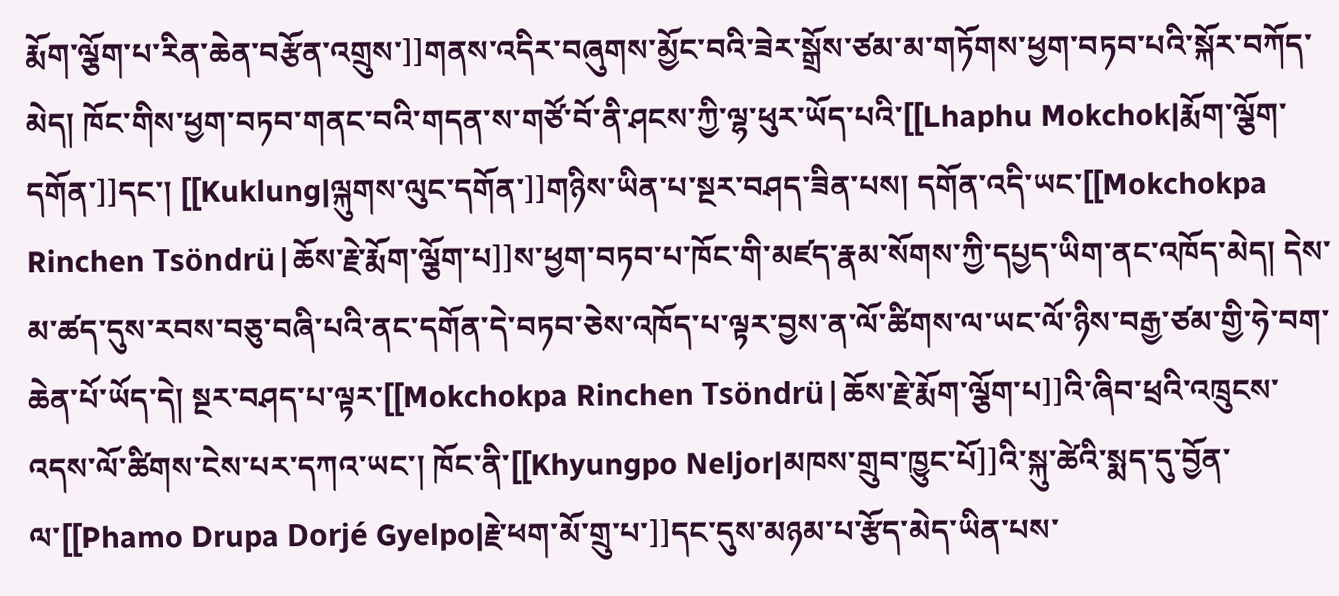རྨོག་ལྕོག་པ་རིན་ཆེན་བརྩོན་འགྲུས་]]གནས་འདིར་བཞུགས་མྱོང་བའི་ཟེར་སྒྲོས་ཙམ་མ་གཏོགས་ཕྱག་བཏབ་པའི་སྐོར་བཀོད་མེད། ཁོང་གིས་ཕྱག་བཏབ་གནང་བའི་གདན་ས་གཙོ་བོ་ནི་ཤངས་ཀྱི་ལྷ་ཕུར་ཡོད་པའི་[[Lhaphu Mokchok|རྨོག་ལྕོག་དགོན་]]དང་། [[Kuklung|ལྐུགས་ལུང་དགོན་]]གཉིས་ཡིན་པ་སྔར་བཤད་ཟིན་པས། དགོན་འདི་ཡང་[[Mokchokpa Rinchen Tsöndrü|ཆོས་རྗེ་རྨོག་ལྕོག་པ]]ས་ཕྱག་བཏབ་པ་ཁོང་གི་མཛད་རྣམ་སོགས་ཀྱི་དཔྱད་ཡིག་ནང་འཁོད་མེད། དེས་མ་ཚད་དུས་རབས་བཅུ་བཞི་པའི་ནང་དགོན་དེ་བཏབ་ཅེས་འཁོད་པ་ལྟར་བྱས་ན་ལོ་ཚིགས་ལ་ཡང་ལོ་ཉིས་བརྒྱ་ཙམ་གྱི་ཧེ་བག་ཆེན་པོ་ཡོད་དེ། སྔར་བཤད་པ་ལྟར་[[Mokchokpa Rinchen Tsöndrü|ཆོས་རྗེ་རྨོག་ལྕོག་པ]]འི་ཞིབ་ཕྲའི་འཁྲུངས་འདས་ལོ་ཚིགས་ངེས་པར་དཀའ་ཡང་། ཁོང་ནི་[[Khyungpo Neljor|མཁས་གྲུབ་ཁྱུང་པོ]]འི་སྐུ་ཚེའི་སྨད་དུ་བྱོན་ལ་[[Phamo Drupa Dorjé Gyelpo|རྗེ་ཕག་མོ་གྲུ་པ་]]དང་དུས་མཉམ་པ་རྩོད་མེད་ཡིན་པས་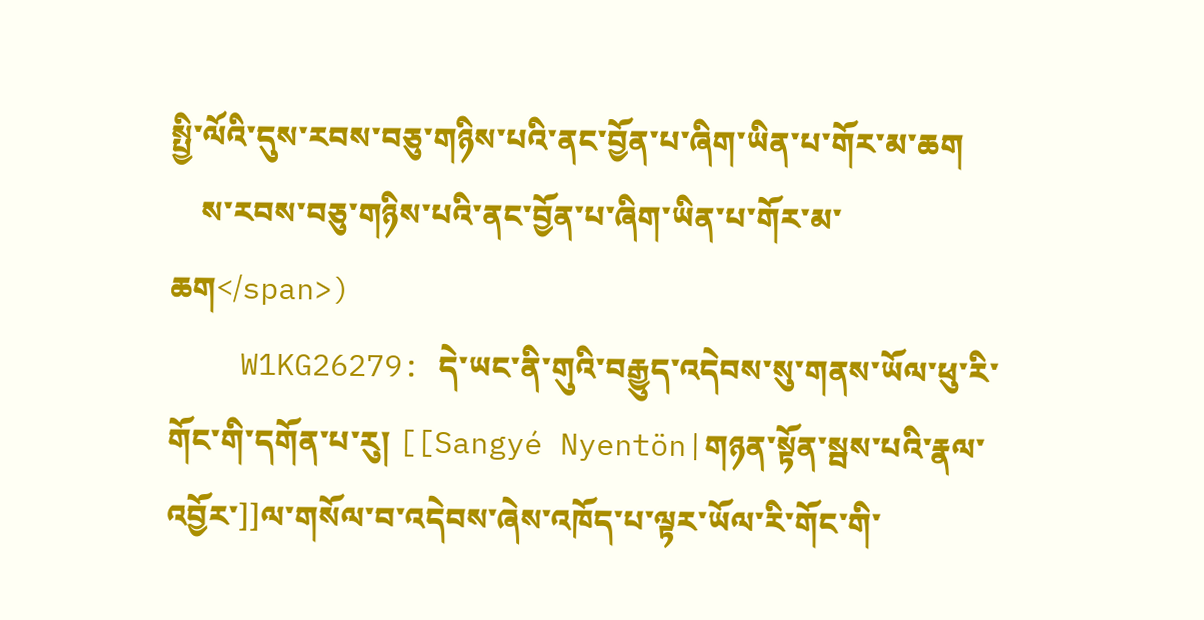སྤྱི་ལོའི་དུས་རབས་བཅུ་གཉིས་པའི་ནང་བྱོན་པ་ཞིག་ཡིན་པ་གོར་མ་ཆག
    ས་རབས་བཅུ་གཉིས་པའི་ནང་བྱོན་པ་ཞིག་ཡིན་པ་གོར་མ་ཆག</span>)
    W1KG26279: དེ་ཡང་ནི་གུའི་བརྒྱུད་འདེབས་སུ་གནས་ཡོལ་ཕུ་རི་གོང་གི་དགོན་པ་རུ། [[Sangyé Nyentön|གཉན་སྟོན་སྦས་པའི་རྣལ་འབྱོར་]]ལ་གསོལ་བ་འདེབས་ཞེས་འཁོད་པ་ལྟར་ཡོལ་རི་གོང་གི་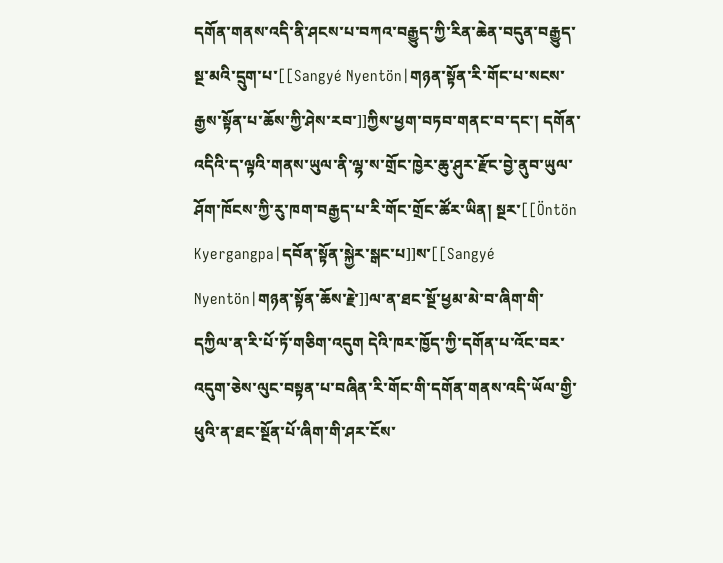དགོན་གནས་འདི་ནི་ཤངས་པ་བཀའ་བརྒྱུད་ཀྱི་རིན་ཆེན་བདུན་བརྒྱུད་སྔ་མའི་དྲུག་པ་[[Sangyé Nyentön|གཉན་སྟོན་རི་གོང་པ་སངས་རྒྱས་སྟོན་པ་ཆོས་ཀྱི་ཤེས་རབ་]]ཀྱིས་ཕྱག་བཏབ་གནང་བ་དང་། དགོན་འདིའི་ད་ལྟའི་གནས་ཡུལ་ནི་ལྷ་ས་གྲོང་ཁྱེར་ཆུ་ཤུར་རྫོང་བྱེ་ནུབ་ཡུལ་ཤོག་ཁོངས་ཀྱི་རུ་ཁག་བརྒྱད་པ་རི་གོང་གྲོང་ཚོར་ཡིན། སྔར་[[Öntön Kyergangpa|དབོན་སྟོན་སྐྱེར་སྒང་པ]]ས་[[Sangyé Nyentön|གཉན་སྟོན་ཆོས་རྗེ་]]ལ་ན་ཐང་སྔོ་ཕྱམ་མེ་བ་ཞིག་གི་དཀྱིལ་ན་རི་པོ་ཏོ་གཅིག་འདུག དེའི་ཁར་ཁྱོད་ཀྱི་དགོན་པ་འོང་བར་འདུག་ཅེས་ལུང་བསྟན་པ་བཞིན་རི་གོང་གི་དགོན་གནས་འདི་ཡོལ་གྱི་ཕུའི་ན་ཐང་སྔོན་པོ་ཞིག་གི་ཤར་ངོས་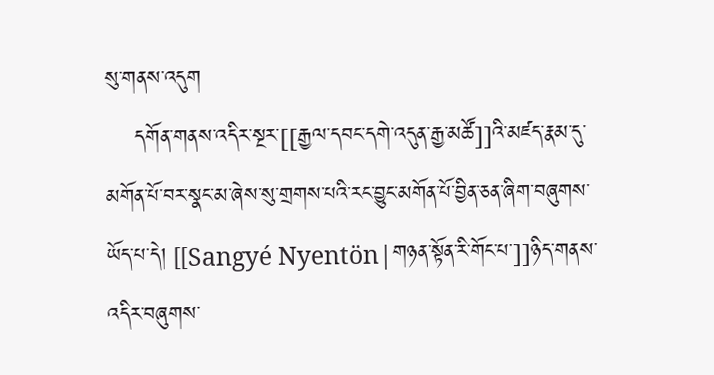སུ་གནས་འདུག
    དགོན་གནས་འདིར་སྔར་[[རྒྱལ་དབང་དགེ་འདུན་རྒྱ་མཚོ]]འི་མཛད་རྣམ་དུ་མགོན་པོ་བར་སྣང་མ་ཞེས་སུ་གྲགས་པའི་རང་བྱུང་མགོན་པོ་བྱིན་ཅན་ཞིག་བཞུགས་ཡོད་པ་དེ། [[Sangyé Nyentön|གཉན་སྟོན་རི་གོང་པ་]]ཉིད་གནས་འདིར་བཞུགས་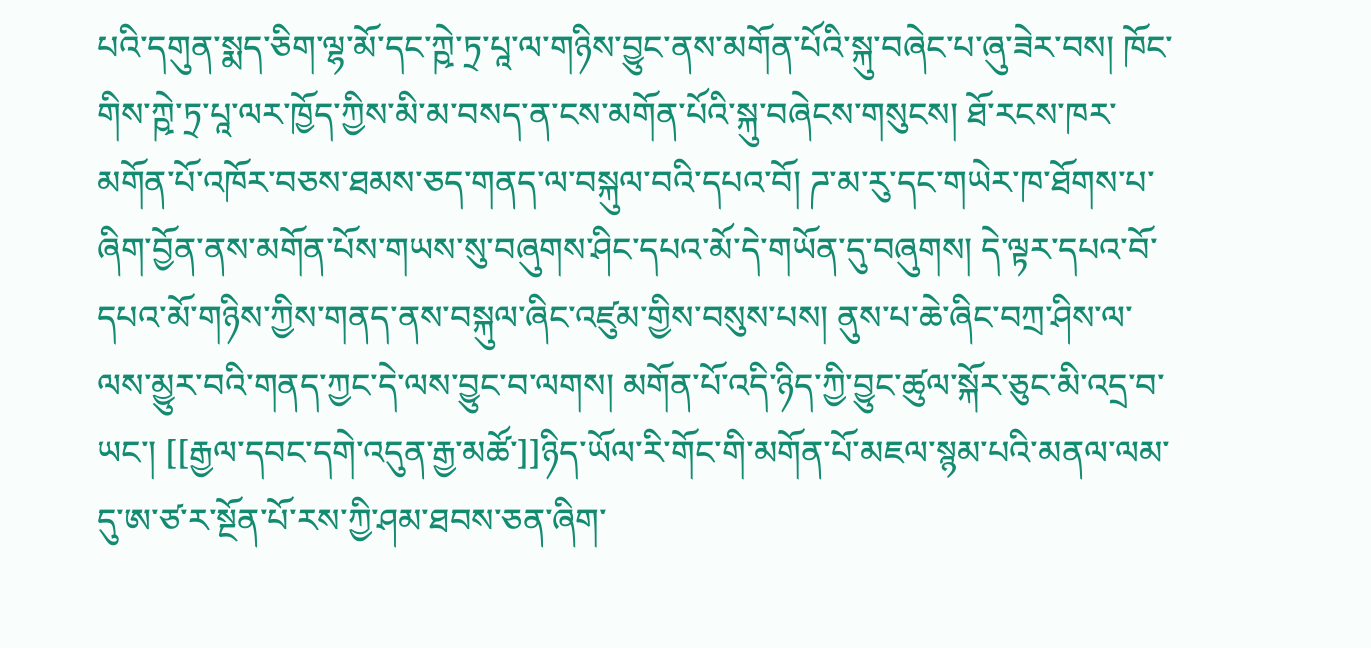པའི་དགུན་སྨད་ཅིག་ལྷ་མོ་དང་ཀྵེ་ཏྲ་པཱ་ལ་གཉིས་བྱུང་ནས་མགོན་པོའི་སྐུ་བཞེང་པ་ཞུ་ཟེར་བས། ཁོང་གིས་ཀྵེ་ཏྲ་པཱ་ལར་ཁྱོད་ཀྱིས་མི་མ་བསད་ན་ངས་མགོན་པོའི་སྐུ་བཞེངས་གསུངས། ཐོ་རངས་ཁར་མགོན་པོ་འཁོར་བཅས་ཐམས་ཅད་གནད་ལ་བསྐུལ་བའི་དཔའ་བོ། ཌ་མ་རུ་དང་གཡེར་ཁ་ཐོགས་པ་ཞིག་བྱོན་ནས་མགོན་པོས་གཡས་སུ་བཞུགས་ཤིང་དཔའ་མོ་དེ་གཡོན་དུ་བཞུགས། དེ་ལྟར་དཔའ་བོ་དཔའ་མོ་གཉིས་ཀྱིས་གནད་ནས་བསྐུལ་ཞིང་འཛུམ་གྱིས་བསུས་པས། ནུས་པ་ཆེ་ཞིང་བཀྲ་ཤིས་ལ་ལས་མྱུར་བའི་གནད་ཀྱང་དེ་ལས་བྱུང་བ་ལགས། མགོན་པོ་འདི་ཉིད་ཀྱི་བྱུང་ཚུལ་སྐོར་ཅུང་མི་འདྲ་བ་ཡང་། [[རྒྱལ་དབང་དགེ་འདུན་རྒྱ་མཚོ་]]ཉིད་ཡོལ་རི་གོང་གི་མགོན་པོ་མཇལ་སྙམ་པའི་མནལ་ལམ་དུ་ཨ་ཙ་ར་སྔོན་པོ་རས་ཀྱི་ཤམ་ཐབས་ཅན་ཞིག་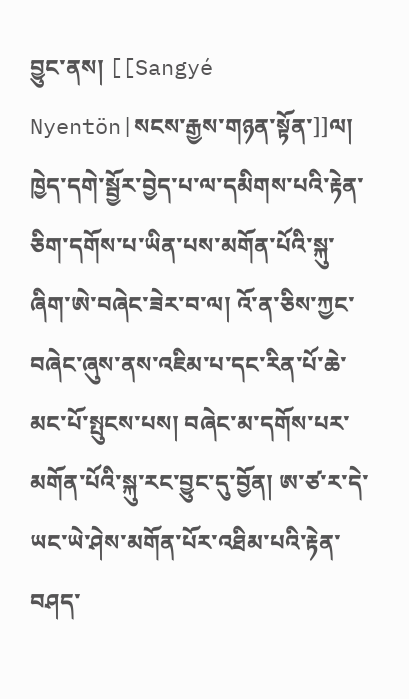བྱུང་ནས། [[Sangyé Nyentön|སངས་རྒྱས་གཉན་སྟོན་]]ལ། ཁྱེད་དགེ་སྦྱོར་བྱེད་པ་ལ་དམིགས་པའི་རྟེན་ཅིག་དགོས་པ་ཡིན་པས་མགོན་པོའི་སྐུ་ཞིག་ཨེ་བཞེང་ཟེར་བ་ལ། འོ་ན་ཅིས་ཀྱང་བཞེང་ཞུས་ནས་འཇིམ་པ་དང་རིན་པོ་ཆེ་མང་པོ་སྤུངས་པས། བཞེང་མ་དགོས་པར་མགོན་པོའི་སྐུ་རང་བྱུང་དུ་བྱོན། ཨ་ཙ་ར་དེ་ཡང་ཡེ་ཤེས་མགོན་པོར་འཐིམ་པའི་རྟེན་བཤད་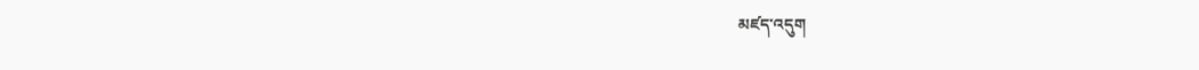མཛད་འདུག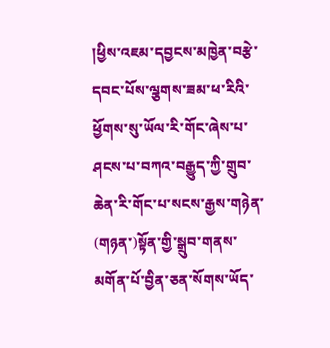།ཕྱིས་འཇམ་དབྱངས་མཁྱེན་བརྩེ་དབང་པོས་ལྕགས་ཟམ་ཕ་རིའི་ཕྱོགས་སུ་ཡོལ་རི་གོང་ཞེས་པ་ཤངས་པ་བཀའ་བརྒྱུད་ཀྱི་གྲུབ་ཆེན་རི་གོང་པ་སངས་རྒྱས་གཉེན་ (གཉན་)སྟོན་གྱི་སྒྲུབ་གནས་མགོན་པོ་བྱིན་ཅན་སོགས་ཡོད་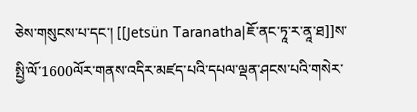ཅེས་གསུངས་པ་དང་། [[Jetsün Taranatha|ཇོ་ནང་ཏཱ་ར་ནཱ་ཐ]]ས་སྤྱི་ལོ་1600ལོར་གནས་འདིར་མཛད་པའི་དཔལ་ལྡན་ཤངས་པའི་གསེར་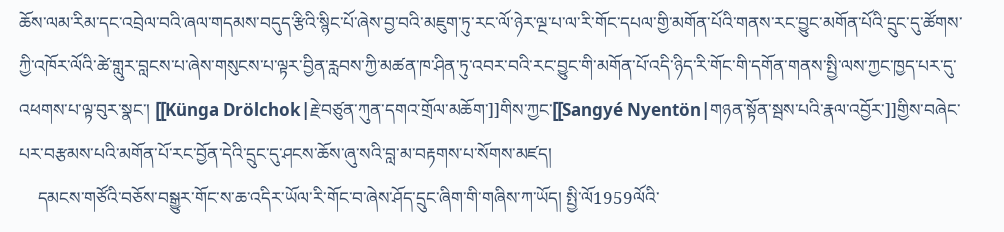ཆོས་ལམ་རིམ་དང་འབྲེལ་བའི་ཞལ་གདམས་བདུད་རྩིའི་སྙིང་པོ་ཞེས་བྱ་བའི་མཇུག་ཏུ་རང་ལོ་ཉེར་ལྔ་པ་ལ་རི་གོང་དཔལ་གྱི་མགོན་པོའི་གནས་རང་བྱུང་མགོན་པོའི་དྲུང་དུ་ཚོགས་ཀྱི་འཁོར་ལོའི་ཚེ་གླུར་བླངས་པ་ཞེས་གསུངས་པ་ལྟར་བྱིན་རླབས་ཀྱི་མཚན་ཁ་ཤིན་ཏུ་འབར་བའི་རང་བྱུང་གི་མགོན་པོ་འདི་ཉིད་རི་གོང་གི་དགོན་གནས་སྤྱི་ལས་ཀྱང་ཁྱད་པར་དུ་འཕགས་པ་ལྟ་བུར་སྣང་། [[Künga Drölchok|རྗེ་བཙུན་ཀུན་དགའ་གྲོལ་མཆོག་]]གིས་ཀྱང་[[Sangyé Nyentön|གཉན་སྟོན་སྦས་པའི་རྣལ་འབྱོར་]]གྱིས་བཞེང་པར་བརྩམས་པའི་མགོན་པོ་རང་བྱོན་དེའི་དྲུང་དུ་ཤངས་ཆོས་ཞུ་སའི་བླ་མ་བརྟགས་པ་སོགས་མཛད།
    དམངས་གཙོའི་བཅོས་བསྒྱུར་གོང་ས་ཆ་འདིར་ཡོལ་རི་གོང་བ་ཞེས་ཤོད་དྲུང་ཞིག་གི་གཞིས་ཀ་ཡོད། སྤྱི་ལོ1959ལོའི་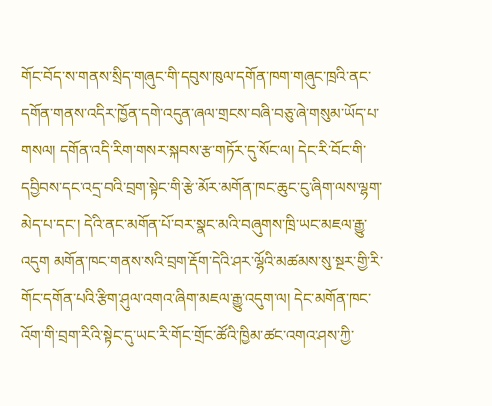གོང་བོད་ས་གནས་སྲིད་གཞུང་གི་དབུས་ཁུལ་དགོན་ཁག་གཞུང་ཁྲའི་ནང་དགོན་གནས་འདིར་ཁྱོན་དགེ་འདུན་ཞལ་གྲངས་བཞི་བཅུ་ཞེ་གསུམ་ཡོད་པ་གསལ། དགོན་འདི་རིག་གསར་སྐབས་རྩ་གཏོར་དུ་སོང་ལ། དེང་རི་བོང་གི་དབྱིབས་དང་འདྲ་བའི་བྲག་སྟེང་གི་རྩེ་མོར་མགོན་ཁང་ཆུང་ངུ་ཞིག་ལས་ལྷག་མེད་པ་དང་། དེའི་ནང་མགོན་པོ་བར་སྣང་མའི་བཞུགས་ཁྲི་ཡང་མཇལ་རྒྱུ་འདུག མགོན་ཁང་གནས་སའི་བྲག་རྡོག་དེའི་ཤར་ལྷོའི་མཚམས་སུ་སྔར་གྱི་རི་གོང་དགོན་པའི་རྩིག་ཤུལ་འགའ་ཞིག་མཇལ་རྒྱུ་འདུག་ལ། དེང་མགོན་ཁང་འོག་གི་བྲག་རིའི་སྟེང་དུ་ཡང་རི་གོང་གྲོང་ཚོའི་ཁྱིམ་ཚང་འགའ་ཤས་ཀྱི་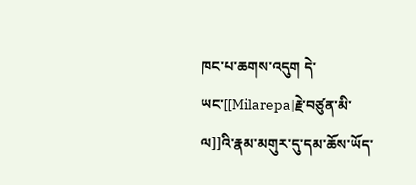ཁང་པ་ཆགས་འདུག དེ་ཡང་[[Milarepa|རྗེ་བཙུན་མི་ལ]]འི་རྣམ་མགུར་དུ་དམ་ཆོས་ཡོད་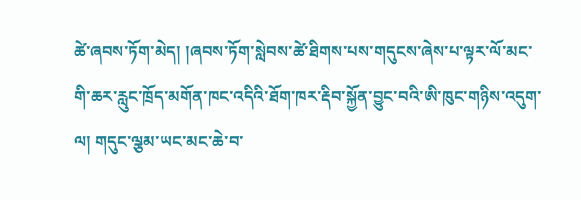ཚེ་ཞབས་ཏོག་མེད། །ཞབས་ཏོག་སླེབས་ཚེ་ཐིགས་པས་གདུངས་ཞེས་པ་ལྟར་ལོ་མང་གི་ཆར་རླུང་ཁྲོད་མགོན་ཁང་འདིའི་ཐོག་ཁར་རྡིབ་སྐྱོན་བྱུང་བའི་ཨི་ཁུང་གཉིས་འདུག་ལ། གདུང་ལྕམ་ཡང་མང་ཆེ་བ་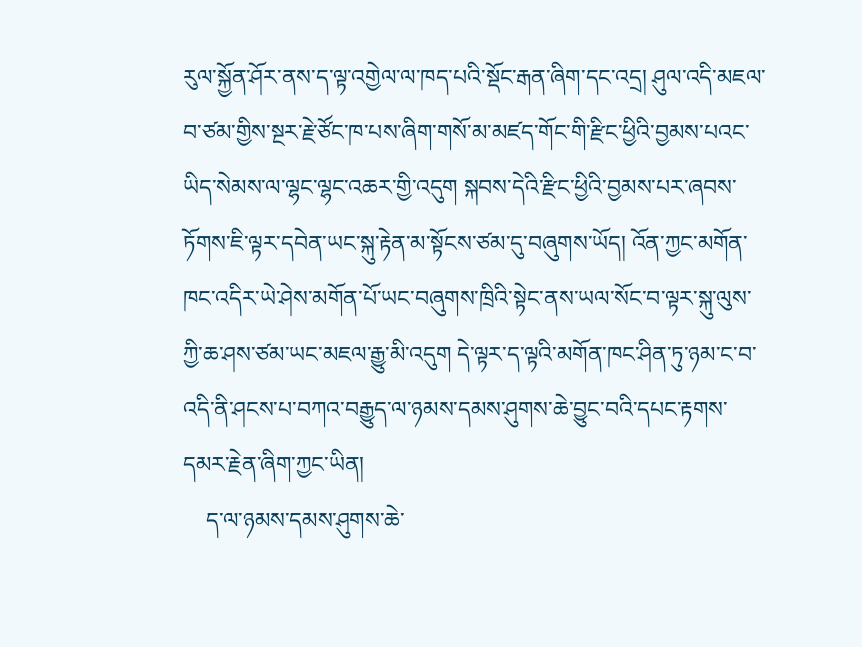རུལ་སྐྱོན་ཤོར་ནས་ད་ལྟ་འགྱེལ་ལ་ཁད་པའི་སྡོང་རྒན་ཞིག་དང་འདྲ། ཤུལ་འདི་མཇལ་བ་ཙམ་གྱིས་སྔར་རྗེ་ཙོང་ཁ་པས་ཞིག་གསོ་མ་མཛད་གོང་གི་རྫིང་ཕྱིའི་བྱམས་པའང་ཡིད་སེམས་ལ་ལྷང་ལྷང་འཆར་གྱི་འདུག སྐབས་དེའི་རྫིང་ཕྱིའི་བྱམས་པར་ཞབས་ཏོགས་ཇི་ལྟར་དབེན་ཡང་སྐུ་རྟེན་མ་སྟོངས་ཙམ་དུ་བཞུགས་ཡོད། འོན་ཀྱང་མགོན་ཁང་འདིར་ཡེ་ཤེས་མགོན་པོ་ཡང་བཞུགས་ཁྲིའི་སྟེང་ནས་ཡལ་སོང་བ་ལྟར་སྐུ་ལུས་ཀྱི་ཆ་ཤས་ཙམ་ཡང་མཇལ་རྒྱུ་མི་འདུག དེ་ལྟར་ད་ལྟའི་མགོན་ཁང་ཤིན་ཏུ་ཉམ་ང་བ་འདི་ནི་ཤངས་པ་བཀའ་བརྒྱུད་ལ་ཉམས་དམས་ཤུགས་ཆེ་བྱུང་བའི་དཔང་རྟགས་དམར་རྗེན་ཞིག་ཀྱང་ཡིན།
    ད་ལ་ཉམས་དམས་ཤུགས་ཆེ་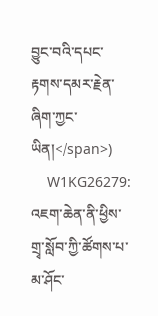བྱུང་བའི་དཔང་རྟགས་དམར་རྗེན་ཞིག་ཀྱང་ཡིན།</span>)
    W1KG26279: འཇག་ཆེན་ནི་ཕྱིས་གྲྭ་སློབ་ཀྱི་ཚོགས་པ་མ་ཤོང་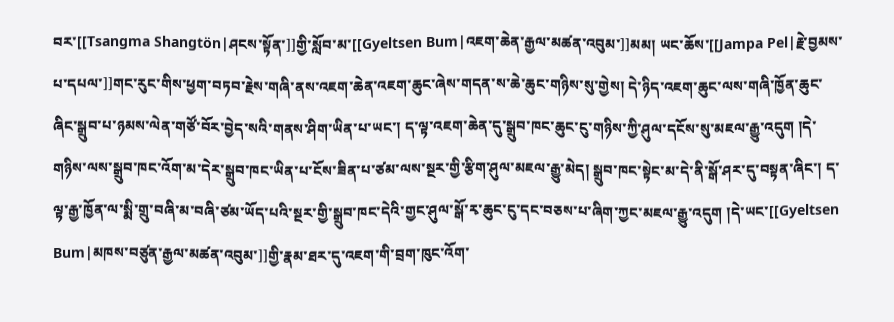བར་[[Tsangma Shangtön|ཤངས་སྟོན་]]གྱི་སློབ་མ་[[Gyeltsen Bum|འཇག་ཆེན་རྒྱལ་མཚན་འབུམ་]]མམ། ཡང་ཆོས་[[Jampa Pel|རྗེ་བྱམས་པ་དཔལ་]]གང་རུང་གིས་ཕྱག་བཏབ་རྗེས་གཞི་ནས་འཇག་ཆེན་འཇག་ཆུང་ཞེས་གདན་ས་ཆེ་ཆུང་གཉིས་སུ་གྱེས། དེ་ཉིད་འཇག་ཆུང་ལས་གཞི་ཁྱོན་ཆུང་ཞིང་སྒྲུབ་པ་ཉམས་ལེན་གཙོ་བོར་བྱེད་སའི་གནས་ཤིག་ཡིན་པ་ཡང་། ད་ལྟ་འཇག་ཆེན་དུ་སྒྲུབ་ཁང་ཆུང་ངུ་གཉིས་ཀྱི་ཤུལ་དངོས་སུ་མཇལ་རྒྱུ་འདུག །དེ་གཉིས་ལས་སྒྲུབ་ཁང་འོག་མ་དེར་སྒྲུབ་ཁང་ཡིན་པ་ངོས་ཟིན་པ་ཙམ་ལས་སྔར་གྱི་རྩིག་ཤུལ་མཇལ་རྒྱུ་མེད། སྒྲུབ་ཁང་སྟེང་མ་དེ་ནི་སྒོ་ཤར་དུ་བསྟན་ཞིང་། ད་ལྟ་རྒྱ་ཁྱོན་ལ་སྨི་གྲུ་བཞི་མ་བཞི་ཙམ་ཡོད་པའི་སྔར་གྱི་སྒྲུབ་ཁང་དེའི་གྱང་ཤུལ་སྒོ་རྭ་ཆུང་ངུ་དང་བཅས་པ་ཞིག་ཀྱང་མཇལ་རྒྱུ་འདུག །དེ་ཡང་[[Gyeltsen Bum|མཁས་བཙུན་རྒྱལ་མཚན་འབུམ་]]གྱི་རྣམ་ཐར་དུ་འཇག་གི་བྲག་ཁུང་འོག་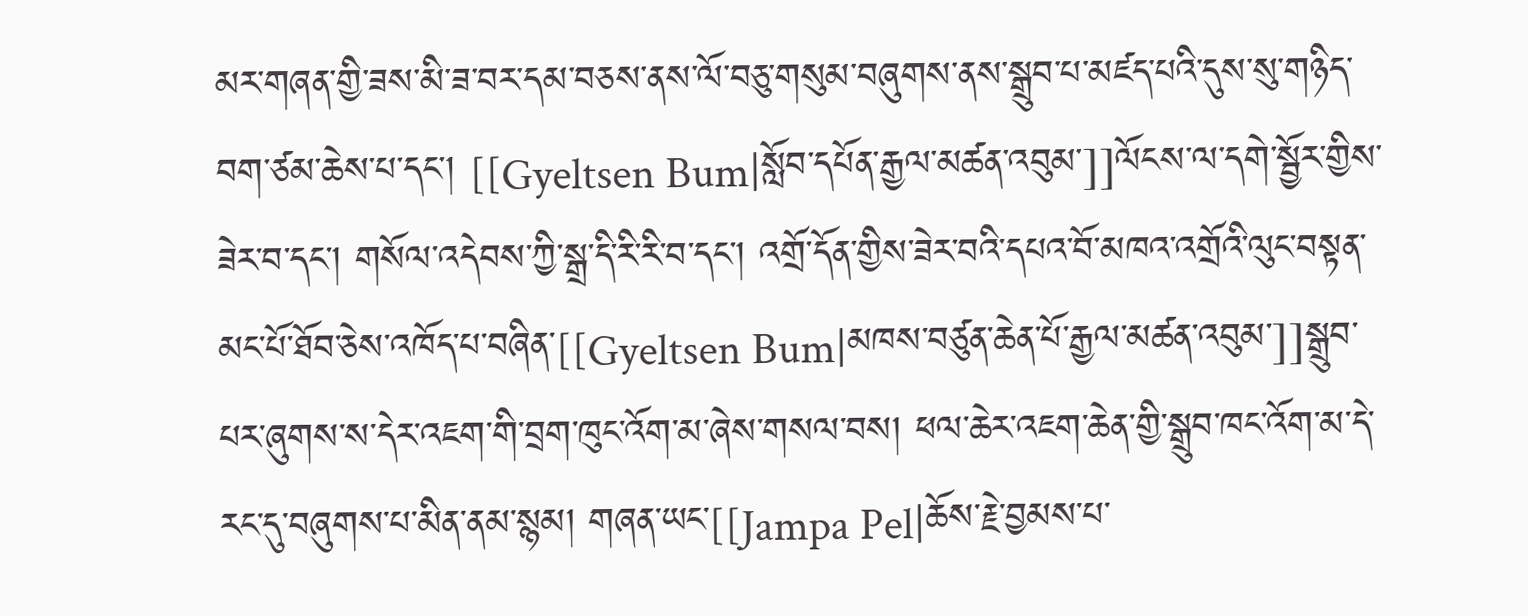མར་གཞན་གྱི་ཟས་མི་ཟ་བར་དམ་བཅས་ནས་ལོ་བཅུ་གསུམ་བཞུགས་ནས་སྒྲུབ་པ་མཛད་པའི་དུས་སུ་གཉིད་བག་ཙམ་ཆེས་པ་དང་། [[Gyeltsen Bum|སློབ་དཔོན་རྒྱལ་མཚན་འབུམ་]]ལོངས་ལ་དགེ་སྦྱོར་གྱིས་ཟེར་བ་དང་། གསོལ་འདེབས་ཀྱི་སྒྲ་དི་རི་རི་བ་དང་། འགྲོ་དོན་གྱིས་ཟེར་བའི་དཔའ་བོ་མཁའ་འགྲོའི་ལུང་བསྟན་མང་པོ་ཐོབ་ཅེས་འཁོད་པ་བཞིན་[[Gyeltsen Bum|མཁས་བཙུན་ཆེན་པོ་རྒྱལ་མཚན་འབུམ་]]སྒྲུབ་པར་ཞུགས་ས་དེར་འཇག་གི་བྲག་ཁུང་འོག་མ་ཞེས་གསལ་བས། ཕལ་ཆེར་འཇག་ཆེན་གྱི་སྒྲུབ་ཁང་འོག་མ་དེ་རང་དུ་བཞུགས་པ་མིན་ནམ་སྙམ། གཞན་ཡང་[[Jampa Pel|ཆོས་རྗེ་བྱམས་པ་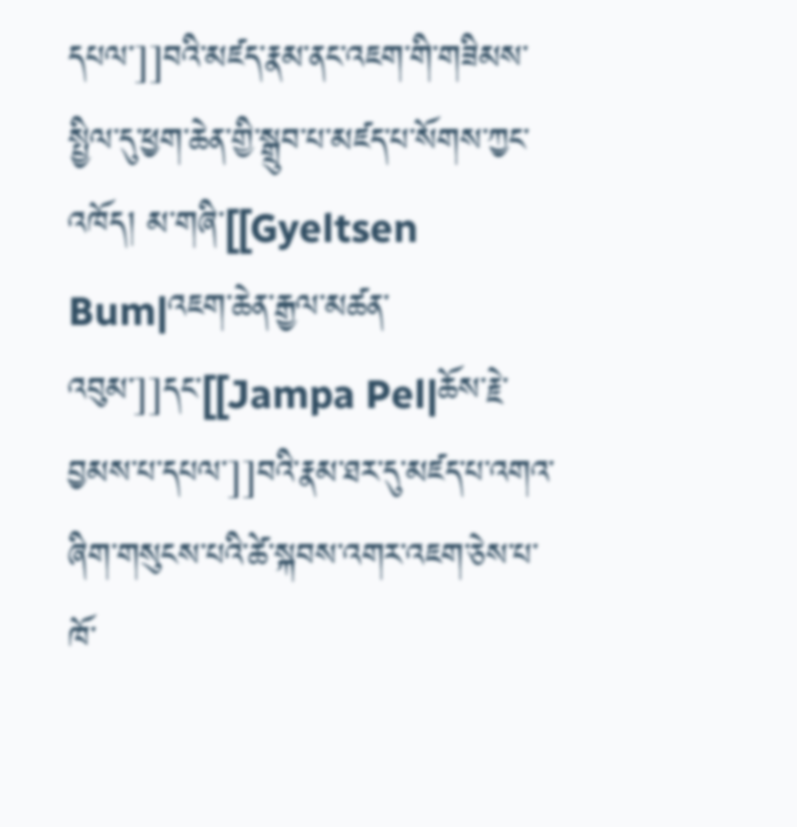དཔལ་]]བའི་མཛད་རྣམ་ནང་འཇག་གི་གཟིམས་སྤྱིལ་དུ་ཕྱག་ཆེན་གྱི་སྒྲུབ་པ་མཛད་པ་སོགས་ཀྱང་འཁོད། མ་གཞི་[[Gyeltsen Bum|འཇག་ཆེན་རྒྱལ་མཚན་འབུམ་]]དང་[[Jampa Pel|ཆོས་རྗེ་བྱམས་པ་དཔལ་]]བའི་རྣམ་ཐར་དུ་མཛད་པ་འགའ་ཞིག་གསུངས་པའི་ཚེ་སྐབས་འགར་འཇག་ཅེས་པ་ཁོ་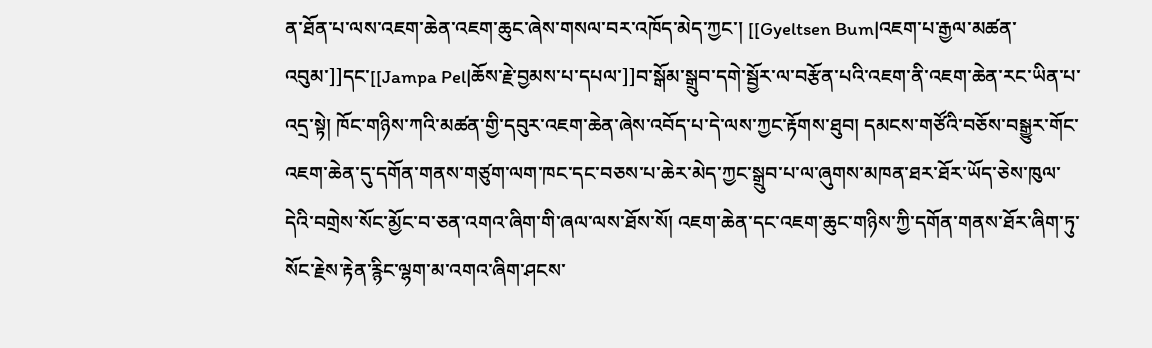ན་ཐོན་པ་ལས་འཇག་ཆེན་འཇག་ཆུང་ཞེས་གསལ་བར་འཁོད་མེད་ཀྱང་། [[Gyeltsen Bum|འཇག་པ་རྒྱལ་མཚན་འབུམ་]]དང་[[Jampa Pel|ཆོས་རྗེ་བྱམས་པ་དཔལ་]]བ་སྒོམ་སྒྲུབ་དགེ་སྦྱོར་ལ་བརྩོན་པའི་འཇག་ནི་འཇག་ཆེན་རང་ཡིན་པ་འདྲ་སྟེ། ཁོང་གཉིས་ཀའི་མཚན་གྱི་དབུར་འཇག་ཆེན་ཞེས་འབོད་པ་དེ་ལས་ཀྱང་རྟོགས་ཐུབ། དམངས་གཙོའི་བཅོས་བསྒྱུར་གོང་འཇག་ཆེན་དུ་དགོན་གནས་གཙུག་ལག་ཁང་དང་བཅས་པ་ཆེར་མེད་ཀྱང་སྒྲུབ་པ་ལ་ཞུགས་མཁན་ཐར་ཐོར་ཡོད་ཅེས་ཁུལ་དེའི་བགྲེས་སོང་མྱོང་བ་ཅན་འགའ་ཞིག་གི་ཞལ་ལས་ཐོས་སོ། འཇག་ཆེན་དང་འཇག་ཆུང་གཉིས་ཀྱི་དགོན་གནས་ཐོར་ཞིག་ཏུ་སོང་རྗེས་རྟེན་རྙིང་ལྷག་མ་འགའ་ཞིག་ཤངས་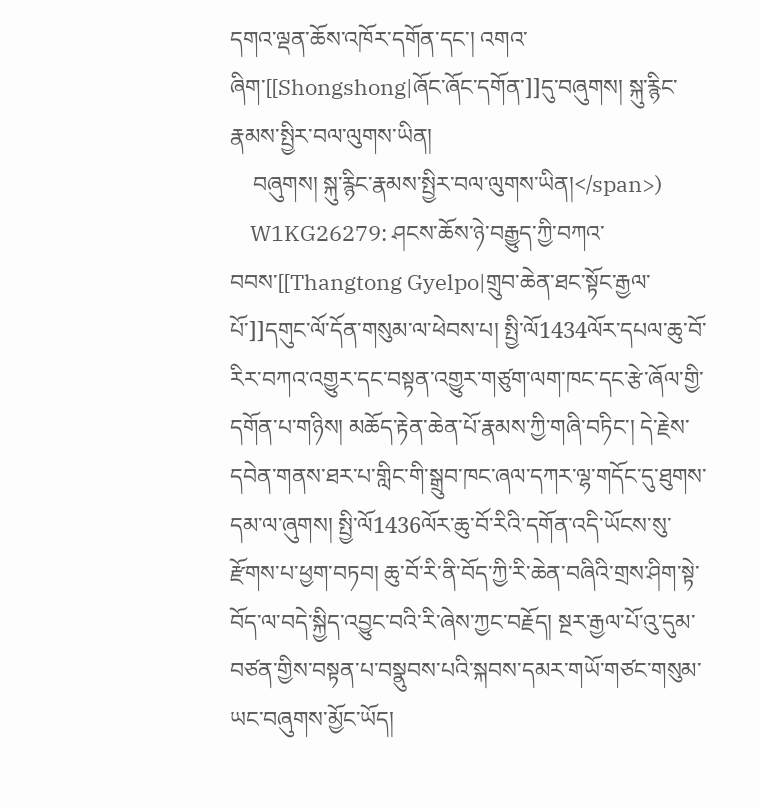དགའ་ལྡན་ཆོས་འཁོར་དགོན་དང་། འགའ་ཞིག་[[Shongshong|ཞོང་ཞོང་དགོན་]]དུ་བཞུགས། སྐུ་རྙིང་རྣམས་སྤྱིར་བལ་ལུགས་ཡིན།
    བཞུགས། སྐུ་རྙིང་རྣམས་སྤྱིར་བལ་ལུགས་ཡིན།</span>)
    W1KG26279: ཤངས་ཆོས་ཉེ་བརྒྱུད་ཀྱི་བཀའ་བབས་[[Thangtong Gyelpo|གྲུབ་ཆེན་ཐང་སྟོང་རྒྱལ་པོ་]]དགུང་ལོ་དོན་གསུམ་ལ་ཕེབས་པ། སྤྱི་ལོ1434ལོར་དཔལ་ཆུ་བོ་རིར་བཀའ་འགྱུར་དང་བསྟན་འགྱུར་གཙུག་ལག་ཁང་དང་རྩེ་ཞོལ་གྱི་དགོན་པ་གཉིས། མཆོད་རྟེན་ཆེན་པོ་རྣམས་ཀྱི་གཞི་བཏིང་། དེ་རྗེས་དབེན་གནས་ཐར་པ་གླིང་གི་སྒྲུབ་ཁང་ཞལ་དཀར་ལྷ་གདོང་དུ་ཐུགས་དམ་ལ་ཞུགས། སྤྱི་ལོ1436ལོར་ཆུ་བོ་རིའི་དགོན་འདི་ཡོངས་སུ་རྫོགས་པ་ཕྱག་བཏབ། ཆུ་བོ་རི་ནི་བོད་ཀྱི་རི་ཆེན་བཞིའི་གྲས་ཤིག་སྟེ་བོད་ལ་བདེ་སྐྱིད་འབྱུང་བའི་རི་ཞེས་ཀྱང་བརྗོད། སྔར་རྒྱལ་པོ་འུ་དུམ་བཙན་གྱིས་བསྟན་པ་བསྣུབས་པའི་སྐབས་དམར་གཡོ་གཙང་གསུམ་ཡང་བཞུགས་མྱོང་ཡོད།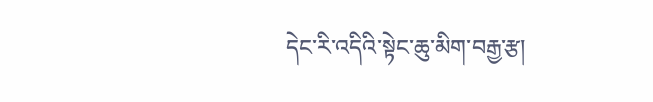དེང་རི་འདིའི་སྟེང་ཆུ་མིག་བརྒྱ་རྩ།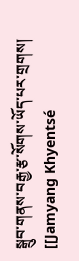སྒྲུབ་གནས་བརྒྱ་རྩ་སོགས་ཡོད་པར་གྲགས། [[Jamyang Khyentsé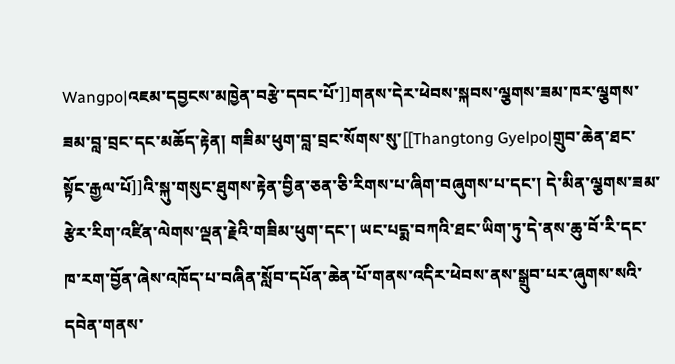Wangpo|འཇམ་དབྱངས་མཁྱེན་བརྩེ་དབང་པོ་]]གནས་དེར་ཕེབས་སྐབས་ལྕགས་ཟམ་ཁར་ལྕགས་ཟམ་བླ་བྲང་དང་མཆོད་རྟེན། གཟིམ་ཕུག་བླ་བྲང་སོགས་སུ་[[Thangtong Gyelpo|གྲུབ་ཆེན་ཐང་སྟོང་རྒྱལ་པོ]]འི་སྐུ་གསུང་ཐུགས་རྟེན་བྱིན་ཅན་ཅི་རིགས་པ་ཞིག་བཞུགས་པ་དང་། དེ་མིན་ལྕགས་ཟམ་རྩེར་རིག་འཛིན་ལེགས་ལྡན་རྗེའི་གཟིམ་ཕུག་དང་། ཡང་པདྨ་བཀའི་ཐང་ཡིག་ཏུ་དེ་ནས་ཆུ་བོ་རི་དང་ཁ་རག་བྱོན་ཞེས་འཁོད་པ་བཞིན་སློབ་དཔོན་ཆེན་པོ་གནས་འདིར་ཕེབས་ནས་སྒྲུབ་པར་ཞུགས་སའི་དབེན་གནས་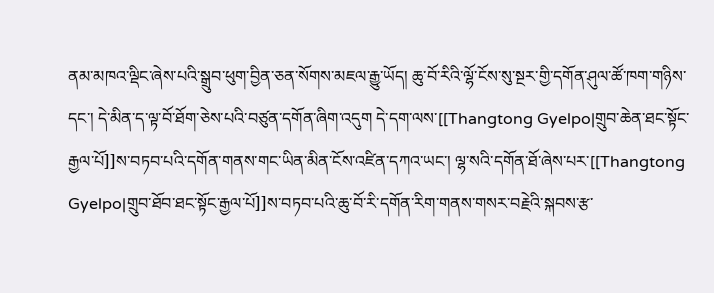ནམ་མཁའ་ལྡིང་ཞེས་པའི་སྒྲུབ་ཕུག་བྱིན་ཅན་སོགས་མཇལ་རྒྱུ་ཡོད། ཆུ་བོ་རིའི་ལྷོ་ངོས་སུ་སྔར་གྱི་དགོན་ཤུལ་ཚོ་ཁག་གཉིས་དང་། དེ་མིན་ད་ལྟ་བོ་ཐོག་ཅེས་པའི་བཙུན་དགོན་ཞིག་འདུག དེ་དག་ལས་[[Thangtong Gyelpo|གྲུབ་ཆེན་ཐང་སྟོང་རྒྱལ་པོ]]ས་བཏབ་པའི་དགོན་གནས་གང་ཡིན་མིན་ངོས་འཛིན་དཀའ་ཡང་། ལྷ་སའི་དགོན་ཐོ་ཞེས་པར་[[Thangtong Gyelpo|གྲུབ་ཐོབ་ཐང་སྟོང་རྒྱལ་པོ]]ས་བཏབ་པའི་ཆུ་བོ་རི་དགོན་རིག་གནས་གསར་བརྗེའི་སྐབས་རྩ་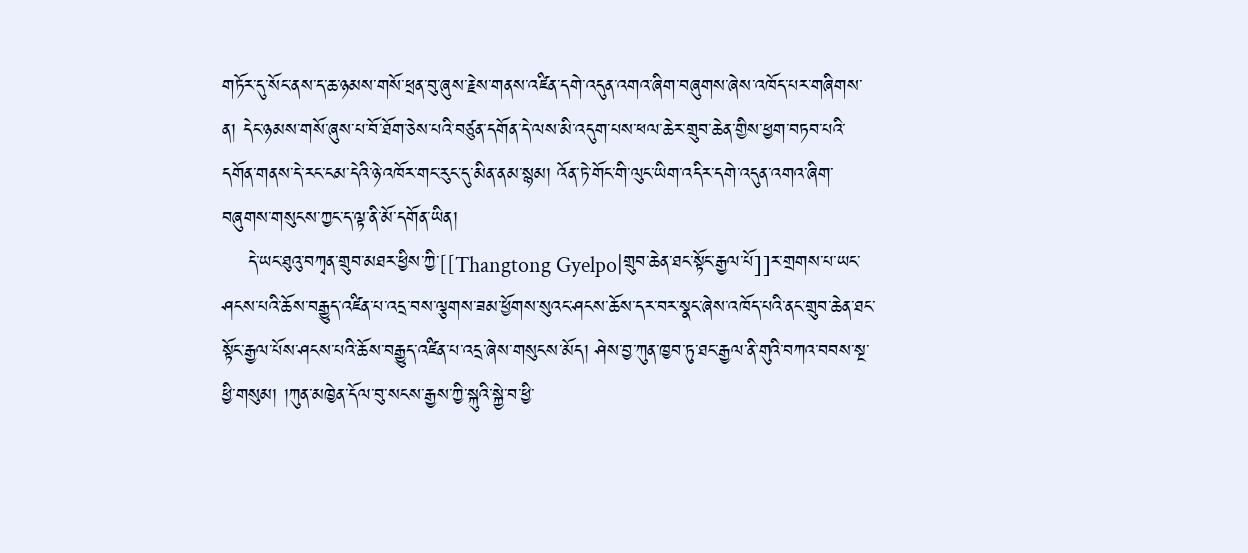གཏོར་དུ་སོང་ནས་ད་ཆ་ཉམས་གསོ་ཕྲན་བུ་ཞུས་རྗེས་གནས་འཛིན་དགེ་འདུན་འགའ་ཞིག་བཞུགས་ཞེས་འཁོད་པར་གཞིགས་ན། དེང་ཉམས་གསོ་ཞུས་པ་བོ་ཐོག་ཅེས་པའི་བཙུན་དགོན་དེ་ལས་མི་འདུག་པས་ཕལ་ཆེར་གྲུབ་ཆེན་གྱིས་ཕྱག་བཏབ་པའི་དགོན་གནས་དེ་རང་ངམ་དེའི་ཉེ་འཁོར་གང་རུང་དུ་མིན་ནམ་སྙམ། འོན་ཏེ་གོང་གི་ལུང་ཡིག་འདིར་དགེ་འདུན་འགའ་ཞིག་བཞུགས་གསུངས་ཀྱང་ད་ལྟ་ནི་མོ་དགོན་ཡིན།
    དེ་ཡང་ཐུའུ་བཀྭན་གྲུབ་མཐར་ཕྱིས་ཀྱི་[[Thangtong Gyelpo|གྲུབ་ཆེན་ཐང་སྟོང་རྒྱལ་པོ]]ར་གྲགས་པ་ཡང་ཤངས་པའི་ཆོས་བརྒྱུད་འཛིན་པ་འདྲ་བས་ལྕགས་ཟམ་ཕྱོགས་སུའང་ཤངས་ཆོས་དར་བར་སྣང་ཞེས་འཁོད་པའི་ནང་གྲུབ་ཆེན་ཐང་སྟོང་རྒྱལ་པོས་ཤངས་པའི་ཆོས་བརྒྱུད་འཛིན་པ་འདྲ་ཞེས་གསུངས་མོད། ཤེས་བྱ་ཀུན་ཁྱབ་ཏུ་ཐང་རྒྱལ་ནི་གུའི་བཀའ་བབས་སྔ་ཕྱི་གསུམ། །ཀུན་མཁྱེན་དོལ་བུ་སངས་རྒྱས་ཀྱི་སྐུའི་སྐྱེ་བ་ཕྱི་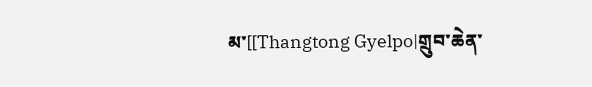མ་[[Thangtong Gyelpo|གྲུབ་ཆེན་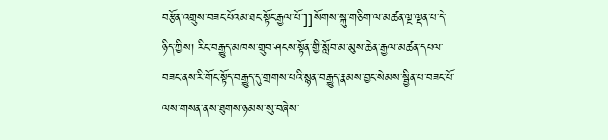བརྩོན་འགྲུས་བཟང་པོའམ་ཐང་སྟོང་རྒྱལ་པོ་]]སོགས་སྐུ་གཅིག་ལ་མཚན་ལྔ་ལྡན་པ་དེ་ཉིད་ཀྱིས། རིང་བརྒྱུད་མཁས་གྲུབ་ཤངས་སྟོན་གྱི་སློབ་མ་མུས་ཆེན་རྒྱལ་མཚན་དཔལ་བཟང་ནས་རི་གོང་སྟོད་བརྒྱུད་དུ་གྲགས་པའི་སྙན་བརྒྱུད་རྣམས་བྱང་སེམས་སྦྱིན་པ་བཟང་པོ་ལས་གསན་ནས་ཐུགས་ཉམས་སུ་བཞེས་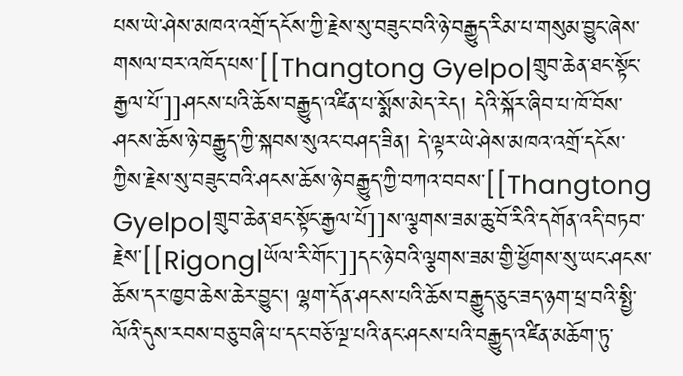པས་ཡེ་ཤེས་མཁའ་འགྲོ་དངོས་ཀྱི་རྗེས་སུ་བཟུང་བའི་ཉེ་བརྒྱུད་རིམ་པ་གསུམ་བྱུང་ཞེས་གསལ་བར་འཁོད་པས་[[Thangtong Gyelpo|གྲུབ་ཆེན་ཐང་སྟོང་རྒྱལ་པོ་]]ཤངས་པའི་ཆོས་བརྒྱུད་འཛིན་པ་སྨོས་མེད་རེད། དེའི་སྐོར་ཞིབ་པ་ཁོ་བོས་ཤངས་ཆོས་ཉེ་བརྒྱུད་ཀྱི་སྐབས་སུའང་བཤད་ཟིན། དེ་ལྟར་ཡེ་ཤེས་མཁའ་འགྲོ་དངོས་ཀྱིས་རྗེས་སུ་བཟུང་བའི་ཤངས་ཆོས་ཉེ་བརྒྱུད་ཀྱི་བཀའ་བབས་[[Thangtong Gyelpo|གྲུབ་ཆེན་ཐང་སྟོང་རྒྱལ་པོ]]ས་ལྕགས་ཟམ་ཆུ་བོ་རིའི་དགོན་འདི་བཏབ་རྗེས་[[Rigong|ཡོལ་རི་གོང་]]དང་ཉེ་བའི་ལྕགས་ཟམ་གྱི་ཕྱོགས་སུ་ཡང་ཤངས་ཆོས་དར་ཁྱབ་ཆེས་ཆེར་བྱུང་། ལྷག་དོན་ཤངས་པའི་ཆོས་བརྒྱུད་ཅུང་ཟད་ཉག་ཕྲ་བའི་སྤྱི་ལོའི་དུས་རབས་བཅུ་བཞི་པ་དང་བཅོ་ལྔ་པའི་ནང་ཤངས་པའི་བརྒྱུད་འཛིན་མཆོག་ཏུ་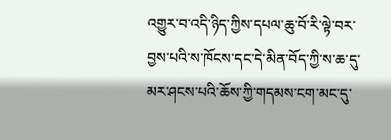འགྱུར་བ་འདི་ཉིད་ཀྱིས་དཔལ་ཆུ་བོ་རི་ལྟེ་བར་བྱས་པའི་ས་ཁོངས་དང་དེ་མིན་བོད་ཀྱི་ས་ཆ་དུ་མར་ཤངས་པའི་ཆོས་ཀྱི་གདམས་ངག་མང་དུ་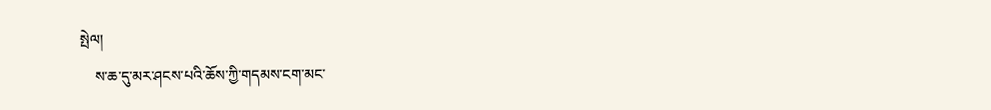སྤེལ།
    ས་ཆ་དུ་མར་ཤངས་པའི་ཆོས་ཀྱི་གདམས་ངག་མང་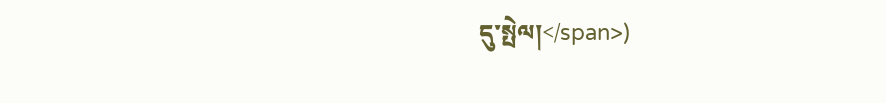དུ་སྤེལ།</span>)